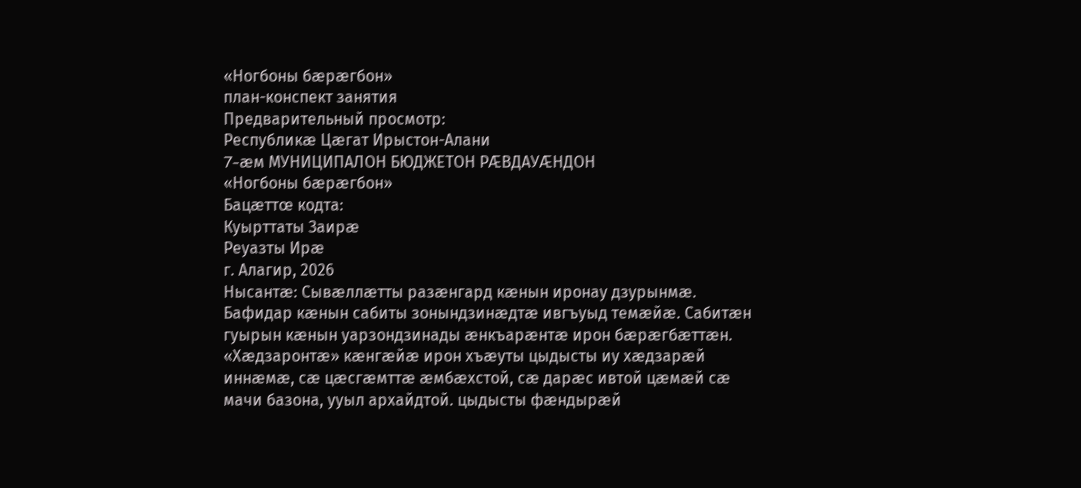«Ногбоны бӕрӕгбон»
план-конспект занятия
Предварительный просмотр:
Республикæ Цæгат Ирыстон-Алани
7-æм МУНИЦИПАЛОН БЮДЖЕТОН РÆВДАУÆНДОН
«Ногбоны бӕрӕгбон»
Бацæттœ кодта:
Куырттаты Заирæ
Реуазты Ирæ
г. Алагир, 2026
Нысантӕ: Сывӕллӕтты разӕнгард кӕнын иронау дзурынмӕ. Бафидар кӕнын сабиты зонындзинӕдтӕ ивгъуыд темӕйӕ. Сабитӕн гуырын кӕнын уарзондзинады ӕнкъарӕнтӕ ирон бӕрӕгбӕттӕн.
«Хӕдзаронтӕ» кӕнгӕйӕ ирон хъӕуты цыдысты иу хӕдзарӕй иннӕмӕ, сӕ цӕсгӕмттӕ ӕмбӕхстой, сӕ дарӕс ивтой цӕмӕй сӕ мачи базона, ууыл архайдтой. цыдысты фӕндырӕй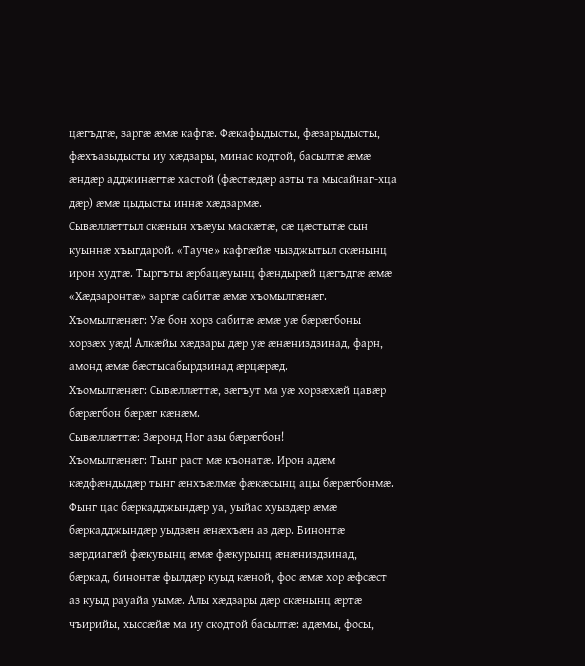цӕгъдгӕ, заргӕ ӕмӕ кафгӕ. Фӕкафыдысты, фӕзарыдысты, фӕхъазыдысты иу хӕдзары, минас кодтой, басылтӕ ӕмӕ ӕндӕр адджинӕгтӕ хастой (фӕстӕдӕр азты та мысайнаг-хца дӕр) ӕмӕ цыдысты иннӕ хӕдзармӕ.
Сывӕллӕттыл скӕнын хъӕуы маскӕтӕ, сӕ цӕстытӕ сын куыннӕ хъыгдарой. «Тауче» кафгӕйӕ чызджытыл скӕнынц ирон худтӕ. Тыргъты ӕрбацӕуынц фӕндырӕй цӕгъдгӕ ӕмӕ «Хӕдзаронтӕ» заргӕ сабитӕ ӕмӕ хъомылгӕнӕг.
Хъомылгӕнӕг: Уӕ бон хорз сабитӕ ӕмӕ уӕ бӕрӕгбоны хорзӕх уӕд! Алкӕйы хӕдзары дӕр уӕ ӕнӕниздзинад, фарн, амонд ӕмӕ бӕстысабырдзинад ӕрцӕрӕд.
Хъомылгӕнӕг: Сывӕллӕттӕ, зӕгъут ма уӕ хорзӕхӕй цавӕр бӕрӕгбон бӕрӕг кӕнӕм.
Сывӕллӕттӕ: Зӕронд Ног азы бӕрӕгбон!
Хъомылгӕнӕг: Тынг раст мӕ къонатӕ. Ирон адӕм кӕдфӕндыдӕр тынг ӕнхъӕлмӕ фӕкӕсынц ацы бӕрӕгбонмӕ. Фынг цас бӕркадджындӕр уа, уыйас хуыздӕр ӕмӕ бӕркадджындӕр уыдзӕн ӕнӕхъӕн аз дӕр. Бинонтӕ зӕрдиагӕй фӕкувынц ӕмӕ фӕкурынц ӕнӕниздзинад, бӕркад, бинонтӕ фылдӕр куыд кӕной, фос ӕмӕ хор ӕфсӕст аз куыд рауайа уымӕ. Алы хӕдзары дӕр скӕнынц ӕртӕ чъирийы, хыссӕйӕ ма иу скодтой басылтӕ: адӕмы, фосы,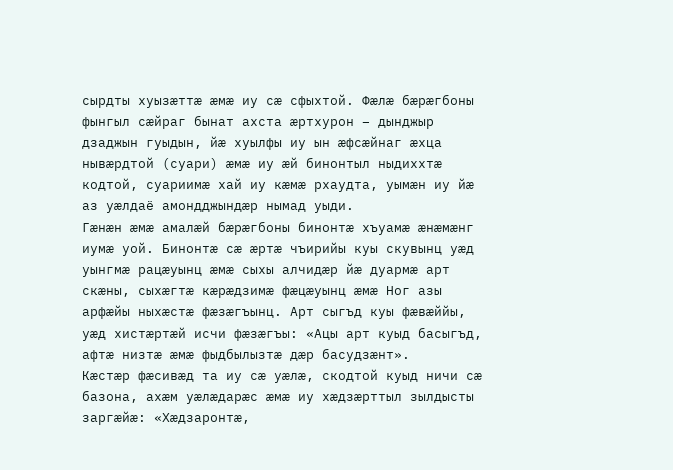сырдты хуызӕттӕ ӕмӕ иу сӕ сфыхтой. Фӕлӕ бӕрӕгбоны фынгыл сӕйраг бынат ахста ӕртхурон – дынджыр дзаджын гуыдын, йӕ хуылфы иу ын ӕфсӕйнаг ӕхца нывӕрдтой (суари) ӕмӕ иу ӕй бинонтыл ныдиххтӕ кодтой, суариимӕ хай иу кӕмӕ рхаудта, уымӕн иу йӕ аз уӕлдаё амондджындӕр нымад уыди.
Гӕнӕн ӕмӕ амалӕй бӕрӕгбоны бинонтӕ хъуамӕ ӕнӕмӕнг иумӕ уой. Бинонтӕ сӕ ӕртӕ чъирийы куы скувынц уӕд уынгмӕ рацӕуынц ӕмӕ сыхы алчидӕр йӕ дуармӕ арт скӕны, сыхӕгтӕ кӕрӕдзимӕ фӕцӕуынц ӕмӕ Ног азы арфӕйы ныхӕстӕ фӕзӕгъынц. Арт сыгъд куы фӕвӕййы, уӕд хистӕртӕй исчи фӕзӕгъы: «Ацы арт куыд басыгъд, афтӕ низтӕ ӕмӕ фыдбылызтӕ дӕр басудзӕнт».
Кӕстӕр фӕсивӕд та иу сӕ уӕлӕ, скодтой куыд ничи сӕ базона, ахӕм уӕлӕдарӕс ӕмӕ иу хӕдзӕрттыл зылдысты заргӕйӕ: «Хӕдзаронтӕ,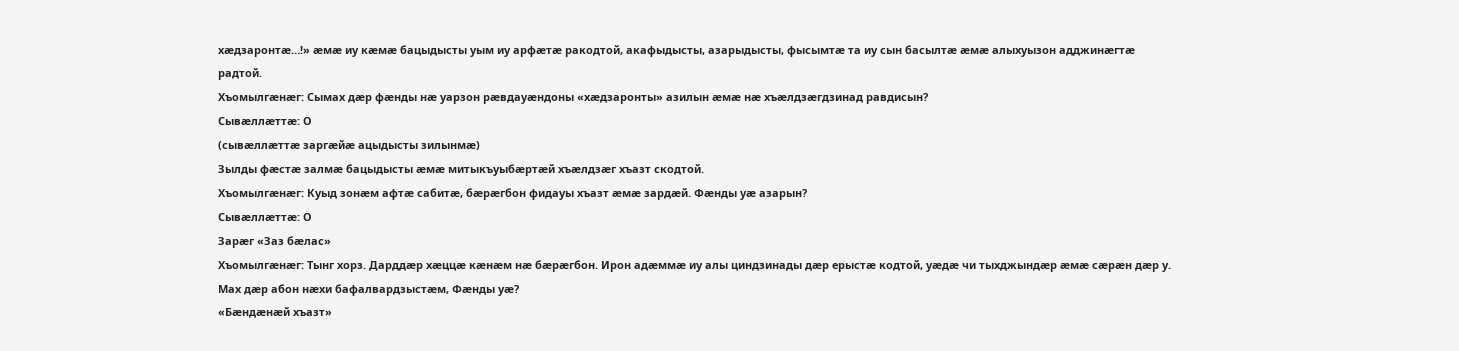хӕдзаронтӕ…!» ӕмӕ иу кӕмӕ бацыдысты уым иу арфӕтӕ ракодтой, акафыдысты, азарыдысты, фысымтӕ та иу сын басылтӕ ӕмӕ алыхуызон адджинӕгтӕ радтой.
Хъомылгӕнӕг: Сымах дӕр фӕнды нӕ уарзон рӕвдауӕндоны «хӕдзаронты» азилын ӕмӕ нӕ хъӕлдзӕгдзинад равдисын?
Сывӕллӕттӕ: О
(сывӕллӕттӕ заргӕйӕ ацыдысты зилынмӕ)
Зылды фӕстӕ залмӕ бацыдысты ӕмӕ митыкъуыбӕртӕй хъӕлдзӕг хъазт скодтой.
Хъомылгӕнӕг: Куыд зонӕм афтӕ сабитӕ, бӕрӕгбон фидауы хъазт ӕмӕ зардӕй. Фӕнды уӕ азарын?
Сывӕллӕттӕ: О
Зарӕг «Заз бӕлас»
Хъомылгӕнӕг: Тынг хорз. Дарддӕр хӕццӕ кӕнӕм нӕ бӕрӕгбон. Ирон адӕммӕ иу алы циндзинады дӕр ерыстӕ кодтой, уӕдӕ чи тыхджындӕр ӕмӕ сӕрӕн дӕр у. Мах дӕр абон нӕхи бафалвардзыстӕм, Фӕнды уӕ?
«Бӕндӕнӕй хъазт»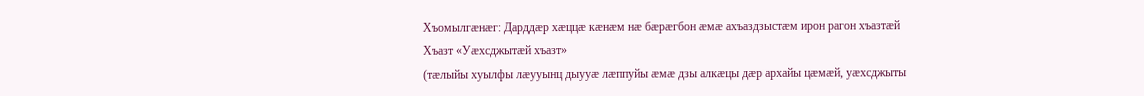Хъомылгӕнӕг: Дарддӕр хӕццӕ кӕнӕм нӕ бӕрӕгбон ӕмӕ ахъаздзыстӕм ирон рагон хъазтӕй
Хъазт «Уӕхсджытӕй хъазт»
(тӕлыйы хуылфы лӕууынц дыууӕ лӕппуйы ӕмӕ дзы алкӕцы дӕр архайы цӕмӕй, уӕхсджыты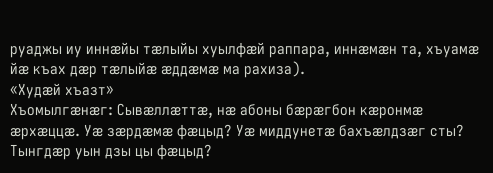руаджы иу иннӕйы тӕлыйы хуылфӕй раппара, иннӕмӕн та, хъуамӕ йӕ къах дӕр тӕлыйӕ ӕддӕмӕ ма рахиза).
«Худӕй хъазт»
Хъомылгӕнӕг: Сывӕллӕттӕ, нӕ абоны бӕрӕгбон кӕронмӕ ӕрхӕццӕ. Уӕ зӕрдӕмӕ фӕцыд? Уӕ миддунетӕ бахъӕлдзӕг сты? Тынгдӕр уын дзы цы фӕцыд?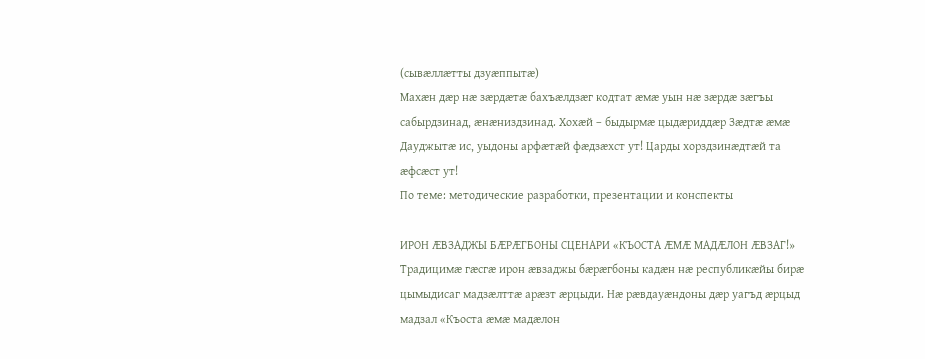(сывӕллӕтты дзуӕппытӕ)
Махӕн дӕр нӕ зӕрдӕтӕ бахъӕлдзӕг кодтат ӕмӕ уын нӕ зӕрдӕ зӕгъы сабырдзинад, ӕнӕниздзинад. Хохӕй – быдырмӕ цыдӕриддӕр Зӕдтӕ ӕмӕ Дауджытӕ ис, уыдоны арфӕтӕй фӕдзӕхст ут! Царды хорздзинӕдтӕй та ӕфсӕст ут!
По теме: методические разработки, презентации и конспекты

ИРОН ӔВЗАДЖЫ БӔРӔГБОНЫ СЦЕНАРИ «КЪОСТА ӔМӔ МАДӔЛОН ӔВЗАГ!»
Традицимӕ гӕсгӕ ирон ӕвзаджы бӕрӕгбоны кадӕн нӕ республикӕйы бирӕ цымыдисаг мадзӕлттӕ арӕзт ӕрцыди. Нӕ рӕвдауӕндоны дӕр уагъд ӕрцыд мадзал «Къоста ӕмӕ мадӕлон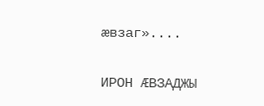ӕвзаг»....

ИРОН ӔВЗАДЖЫ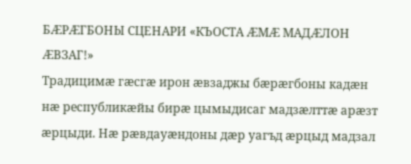БӔРӔГБОНЫ СЦЕНАРИ «КЪОСТА ӔМӔ МАДӔЛОН ӔВЗАГ!»
Традицимӕ гӕсгӕ ирон ӕвзаджы бӕрӕгбоны кадӕн нӕ республикӕйы бирӕ цымыдисаг мадзӕлттӕ арӕзт ӕрцыди. Нӕ рӕвдауӕндоны дӕр уагъд ӕрцыд мадзал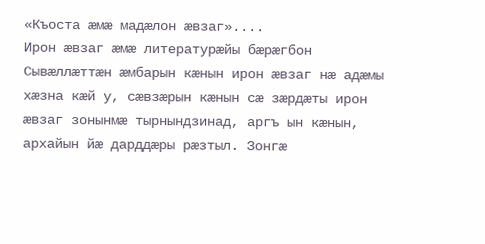«Къоста ӕмӕ мадӕлон ӕвзаг»....
Ирон ӕвзаг ӕмӕ литературӕйы бæрæгбон
Сывæллæттæн æмбарын кæнын ирон æвзаг нæ адæмы хæзна кæй у, сæвзæрын кæнын сæ зæрдæты ирон æвзаг зонынмæ тырнындзинад, аргъ ын кæнын, архайын йæ дарддæры рæзтыл. Зонгæ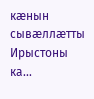кæнын сывæллæтты Ирыстоны ка...